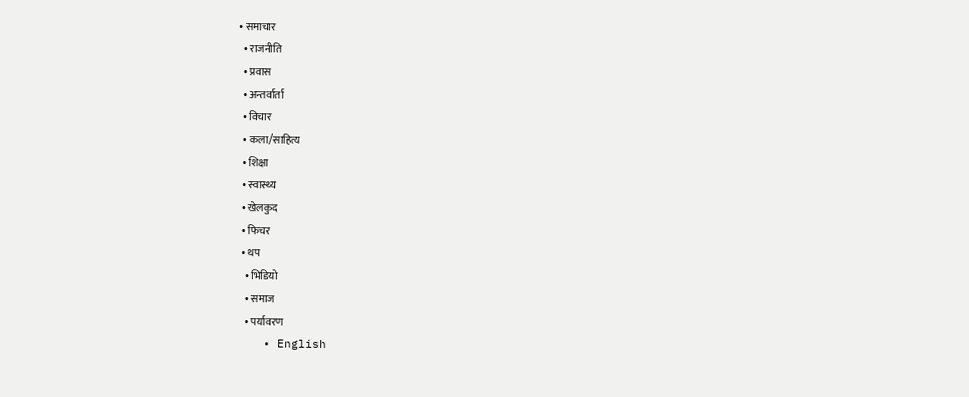• समाचार
  • राजनीति
  • प्रवास
  • अन्तर्वार्ता
  • विचार
  • कला/साहित्य
  • शिक्षा
  • स्वास्थ्य
  • खेलकुद
  • फिचर
  • थप
    • भिडियो
    • समाज
    • पर्यावरण
    • English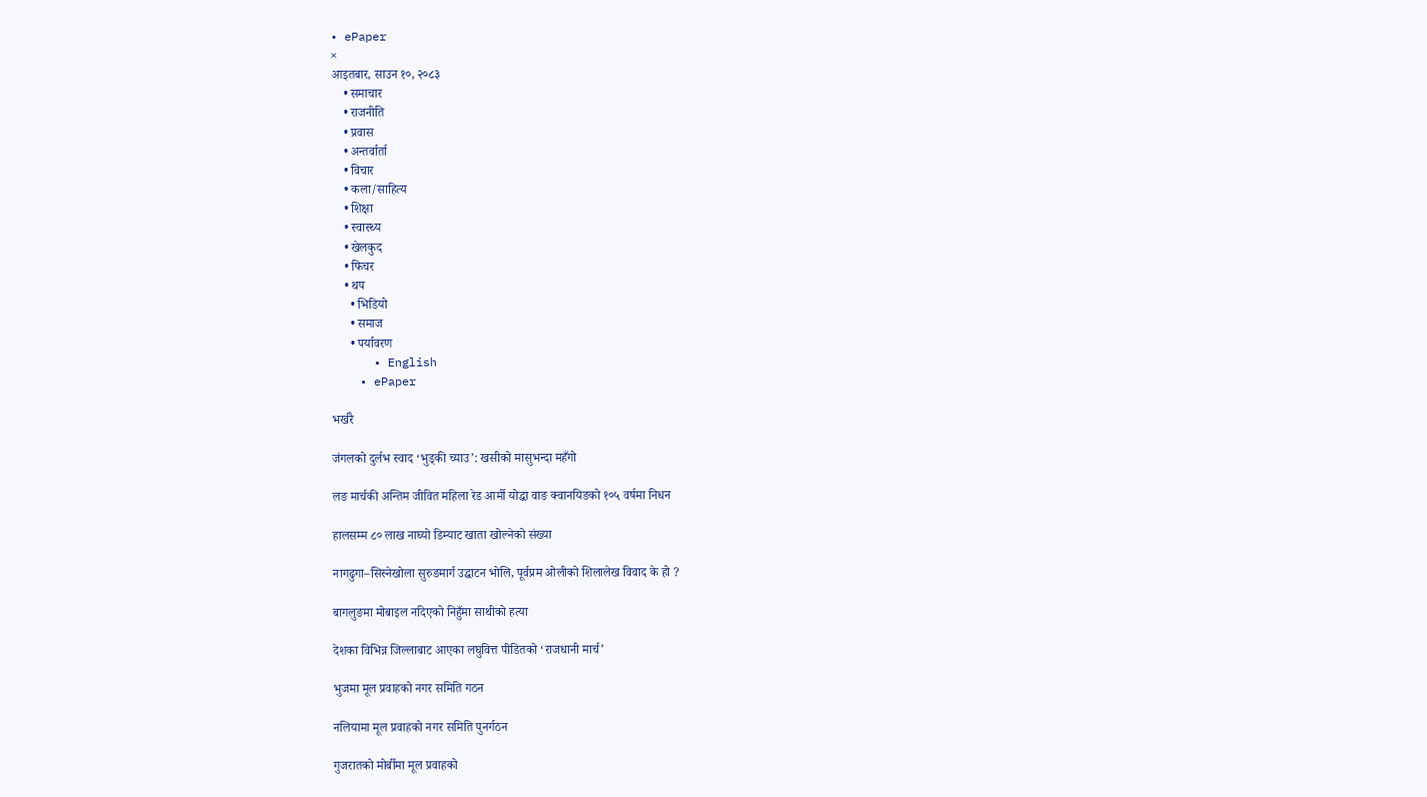• ePaper
×
आइतबार, साउन १०, २०८३
    • समाचार
    • राजनीति
    • प्रवास
    • अन्तर्वार्ता
    • विचार
    • कला/साहित्य
    • शिक्षा
    • स्वास्थ्य
    • खेलकुद
    • फिचर
    • थप
      • भिडियो
      • समाज
      • पर्यावरण
      • English
    • ePaper

भर्खरै

जंगलको दुर्लभ स्वाद ‘भुड्की च्याउ’: खसीको मासुभन्दा महँगो

लङ मार्चकी अन्तिम जीवित महिला रेड आर्मी योद्धा वाङ क्वानयिङको १०५ वर्षमा निधन

हालसम्म ८० लाख नाघ्यो डिम्याट खाता खोल्नेको संख्या

नागढुगा–सिस्नेखोला सुरुङमार्ग उद्घाटन भोलि, पूर्वप्रम ओलीको शिलालेख विवाद के हो ?

बागलुङमा मोबाइल नदिएको निहुँमा साथीको हत्या

देशका विभिन्न जिल्लाबाट आएका लघुवित्त पीडितको ‘राजधानी मार्च’

भुजमा मूल प्रवाहको नगर समिति गठन

नलियामा मूल प्रवाहको नगर समिति पुनर्गठन

गुजरातको मोर्बीमा मूल प्रवाहको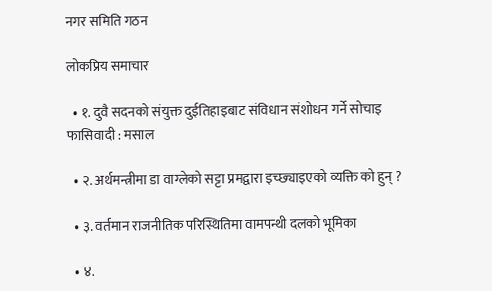नगर समिति गठन

लोकप्रिय समाचार

  • १. दुवै सदनको संयुक्त दुईतिहाइबाट संविधान संशोधन गर्ने सोचाइ फासिवादी : मसाल

  • २. अर्थमन्त्रीमा डा वाग्लेको सट्टा प्रमद्वारा इच्छ्याइएको व्यक्ति को हुन् ?

  • ३. वर्तमान राजनीतिक परिस्थितिमा वामपन्थी दलको भूमिका

  • ४.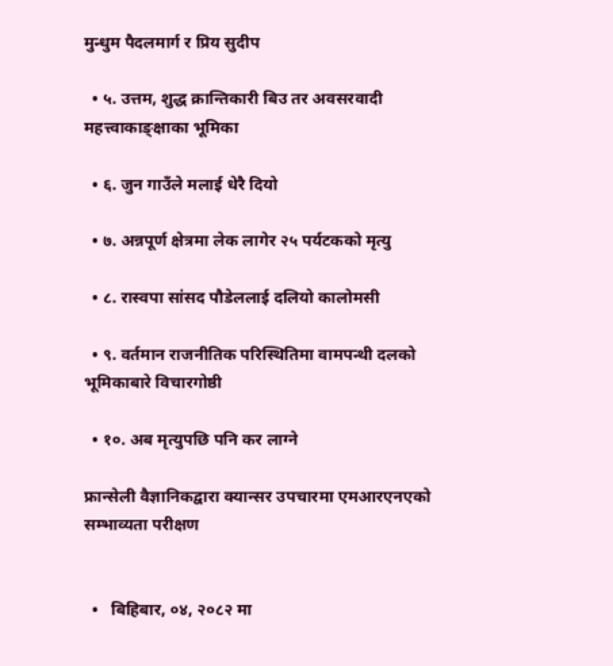मुन्धुम पैदलमार्ग र प्रिय सुदीप

  • ५. उत्तम, शुद्ध क्रान्तिकारी बिउ तर अवसरवादी महत्त्वाकाङ्क्षाका भूमिका

  • ६. जुन गाउँले मलाई धेरै दियो

  • ७. अन्नपूर्ण क्षेत्रमा लेक लागेर २५ पर्यटकको मृत्यु

  • ८. रास्वपा सांसद पौडेललाई दलियो कालोमसी

  • ९. वर्तमान राजनीतिक परिस्थितिमा वामपन्थी दलको भूमिकाबारे विचारगोष्ठी

  • १०. अब मृत्युपछि पनि कर लाग्ने

फ्रान्सेली वैज्ञानिकद्वारा क्यान्सर उपचारमा एमआरएनएको सम्भाव्यता परीक्षण


  •   बिहिबार, ०४, २०८२ मा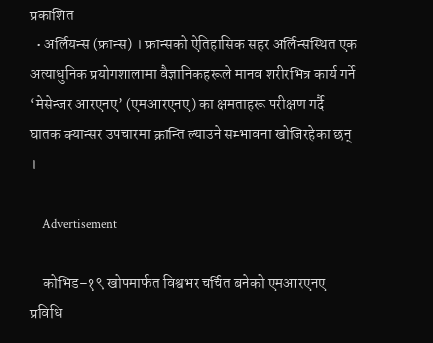प्रकाशित
  • अर्लियन्स (फ्रान्स) । फ्रान्सको ऐतिहासिक सहर अर्लिन्सस्थित एक अत्याधुनिक प्रयोगशालामा वैज्ञानिकहरूले मानव शरीरभित्र कार्य गर्ने ‘मेसेन्जर आरएनए’ (एमआरएनए) का क्षमताहरू परीक्षण गर्दै घातक क्यान्सर उपचारमा क्रान्ति ल्याउने सम्भावना खोजिरहेका छन् ।

    Advertisement

    कोभिड–१९ खोपमार्फत विश्वभर चर्चित बनेको एमआरएनए प्रविधि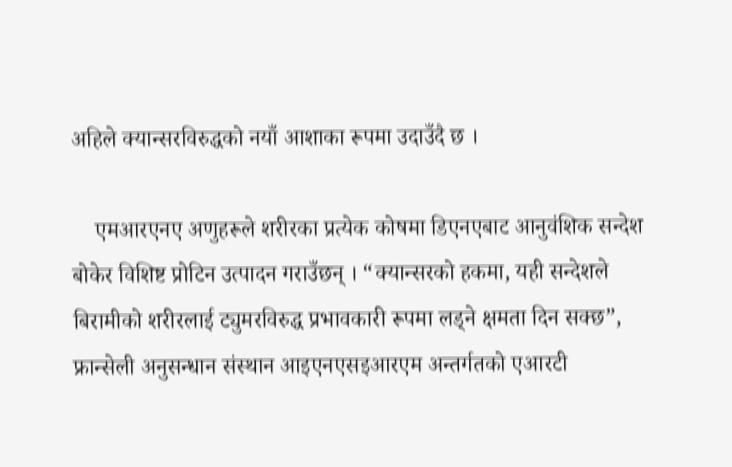अहिले क्यान्सरविरुद्धको नयाँ आशाका रूपमा उदाउँदै छ ।

    एमआरएनए अणुहरूले शरीरका प्रत्येक कोषमा डिएनएबाट आनुवंशिक सन्देश बोकेर विशिष्ट प्रोटिन उत्पादन गराउँछन् । “क्यान्सरको हकमा, यही सन्देशले बिरामीको शरीरलाई ट्युमरविरुद्ध प्रभावकारी रूपमा लड्ने क्षमता दिन सक्छ”, फ्रान्सेली अनुसन्धान संस्थान आइएनएसइआरएम अन्तर्गतको एआरटी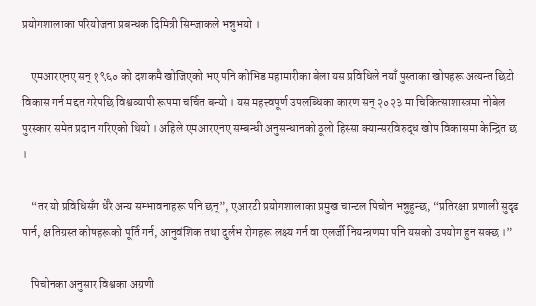प्रयोगशालाका परियोजना प्रबन्धक दिमित्री सिम्जाकले भन्नुभयो ।

    एमआरएनए सन् १९६० को दशकमै खोजिएको भए पनि कोभिड महामारीका बेला यस प्रविधिले नयाँ पुस्ताका खोपहरू अत्यन्त छिटो विकास गर्न मद्दत गरेपछि विश्वव्यापी रूपमा चर्चित बन्यो । यस महत्त्वपूर्ण उपलब्धिका कारण सन् २०२३ मा चिकित्साशास्त्रमा नोबेल पुरस्कार समेत प्रदान गरिएको थियो । अहिले एमआरएनए सम्बन्धी अनुसन्धानको ठूलो हिस्सा क्यान्सरविरुद्ध खोप विकासमा केन्द्रित छ ।

    “तर यो प्रविधिसँग धेरै अन्य सम्भावनाहरू पनि छन्”, एआरटी प्रयोगशालाका प्रमुख चान्टल पिचोन भन्नुहुन्छ, “प्रतिरक्षा प्रणाली सुदृढ पार्न, क्षतिग्रस्त कोषहरूको पूर्ति गर्न, आनुवंशिक तथा दुर्लभ रोगहरू लक्ष्य गर्न वा एलर्जी नियन्त्रणमा पनि यसको उपयोग हुन सक्छ ।”

    पिचोनका अनुसार विश्वका अग्रणी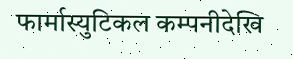फार्मास्युटिकल कम्पनीदेखि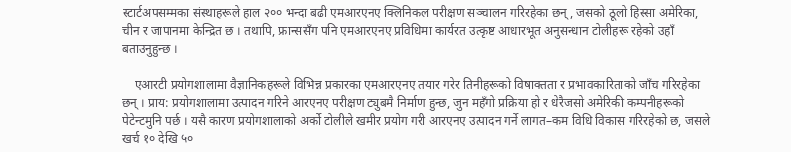स्टार्टअपसम्मका संस्थाहरूले हाल २०० भन्दा बढी एमआरएनए क्लिनिकल परीक्षण सञ्चालन गरिरहेका छन्, जसको ठूलो हिस्सा अमेरिका, चीन र जापानमा केन्द्रित छ । तथापि, फ्रान्ससँग पनि एमआरएनए प्रविधिमा कार्यरत उत्कृष्ट आधारभूत अनुसन्धान टोलीहरू रहेको उहाँ बताउनुहुन्छ ।

    एआरटी प्रयोगशालामा वैज्ञानिकहरूले विभिन्न प्रकारका एमआरएनए तयार गरेर तिनीहरूको विषाक्तता र प्रभावकारिताको जाँच गरिरहेका छन् । प्राय: प्रयोगशालामा उत्पादन गरिने आरएनए परीक्षण ट्युबमै निर्माण हुन्छ, जुन महँगो प्रक्रिया हो र धेरैजसो अमेरिकी कम्पनीहरूको पेटेन्टमुनि पर्छ । यसै कारण प्रयोगशालाको अर्को टोलीले खमीर प्रयोग गरी आरएनए उत्पादन गर्ने लागत–कम विधि विकास गरिरहेको छ, जसले खर्च १० देखि ५०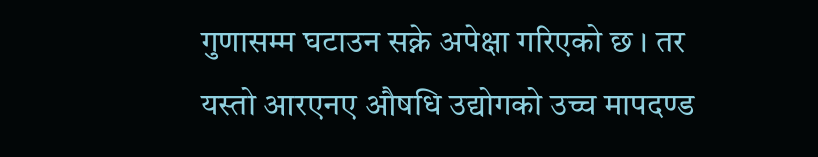गुणासम्म घटाउन सक्ने अपेक्षा गरिएको छ । तर यस्तो आरएनए औषधि उद्योगको उच्च मापदण्ड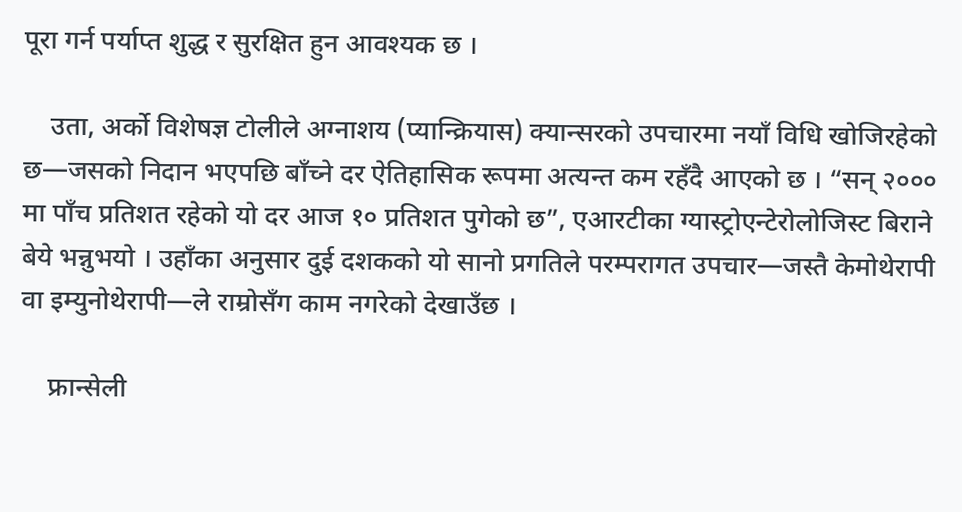पूरा गर्न पर्याप्त शुद्ध र सुरक्षित हुन आवश्यक छ ।

    उता, अर्को विशेषज्ञ टोलीले अग्नाशय (प्यान्क्रियास) क्यान्सरको उपचारमा नयाँ विधि खोजिरहेको छ—जसको निदान भएपछि बाँच्ने दर ऐतिहासिक रूपमा अत्यन्त कम रहँदै आएको छ । “सन् २००० मा पाँच प्रतिशत रहेको यो दर आज १० प्रतिशत पुगेको छ”, एआरटीका ग्यास्ट्रोएन्टेरोलोजिस्ट बिराने बेये भन्नुभयो । उहाँका अनुसार दुई दशकको यो सानो प्रगतिले परम्परागत उपचार—जस्तै केमोथेरापी वा इम्युनोथेरापी—ले राम्रोसँग काम नगरेको देखाउँछ ।

    फ्रान्सेली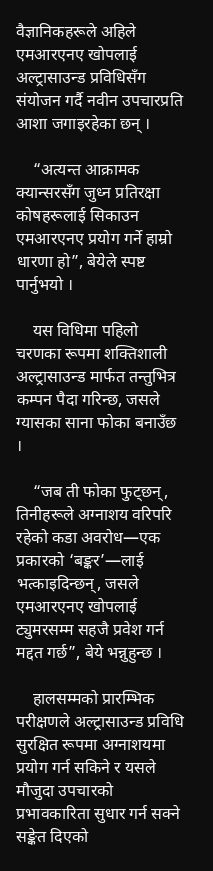वैज्ञानिकहरूले अहिले एमआरएनए खोपलाई अल्ट्रासाउन्ड प्रविधिसँग संयोजन गर्दै नवीन उपचारप्रति आशा जगाइरहेका छन् ।

    “अत्यन्त आक्रामक क्यान्सरसँग जुध्न प्रतिरक्षा कोषहरूलाई सिकाउन एमआरएनए प्रयोग गर्ने हाम्रो धारणा हो”, बेयेले स्पष्ट पार्नुभयो ।

    यस विधिमा पहिलो चरणका रूपमा शक्तिशाली अल्ट्रासाउन्ड मार्फत तन्तुभित्र कम्पन पैदा गरिन्छ, जसले ग्यासका साना फोका बनाउँछ ।

    “जब ती फोका फुट्छन्, तिनीहरूले अग्नाशय वरिपरि रहेको कडा अवरोध—एक प्रकारको ‘बङ्कर’—लाई भत्काइदिन्छन्, जसले एमआरएनए खोपलाई ट्युमरसम्म सहजै प्रवेश गर्न मद्दत गर्छ”, बेये भन्नुहुन्छ ।

    हालसम्मको प्रारम्भिक परीक्षणले अल्ट्रासाउन्ड प्रविधि सुरक्षित रूपमा अग्नाशयमा प्रयोग गर्न सकिने र यसले मौजुदा उपचारको प्रभावकारिता सुधार गर्न सक्ने सङ्केत दिएको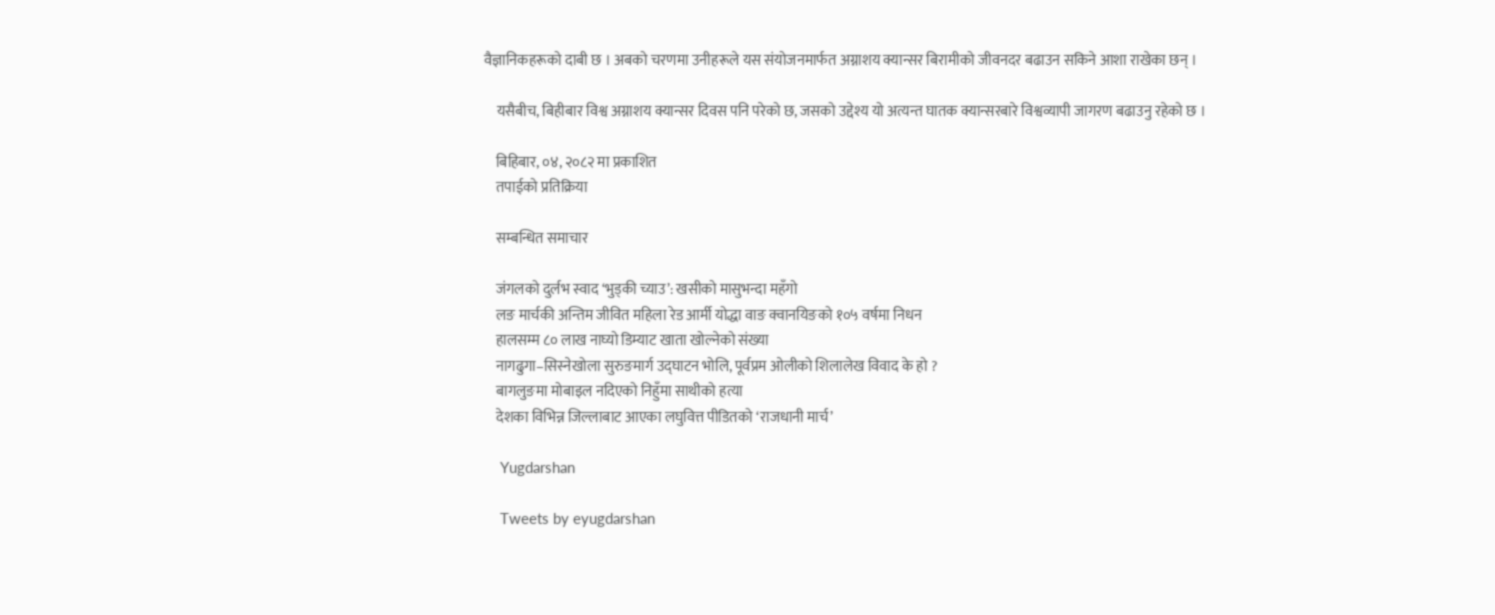वैज्ञानिकहरूको दाबी छ । अबको चरणमा उनीहरूले यस संयोजनमार्फत अग्नाशय क्यान्सर बिरामीको जीवनदर बढाउन सकिने आशा राखेका छन् ।

    यसैबीच, बिहीबार विश्व अग्नाशय क्यान्सर दिवस पनि परेको छ, जसको उद्देश्य यो अत्यन्त घातक क्यान्सरबारे विश्वव्यापी जागरण बढाउनु रहेको छ ।

    बिहिबार, ०४, २०८२ मा प्रकाशित
    तपाईको प्रतिक्रिया

    सम्बन्धित समाचार

    जंगलको दुर्लभ स्वाद ‘भुड्की च्याउ’: खसीको मासुभन्दा महँगो
    लङ मार्चकी अन्तिम जीवित महिला रेड आर्मी योद्धा वाङ क्वानयिङको १०५ वर्षमा निधन
    हालसम्म ८० लाख नाघ्यो डिम्याट खाता खोल्नेको संख्या
    नागढुगा–सिस्नेखोला सुरुङमार्ग उद्घाटन भोलि, पूर्वप्रम ओलीको शिलालेख विवाद के हो ?
    बागलुङमा मोबाइल नदिएको निहुँमा साथीको हत्या
    देशका विभिन्न जिल्लाबाट आएका लघुवित्त पीडितको ‘राजधानी मार्च’

    Yugdarshan

    Tweets by eyugdarshan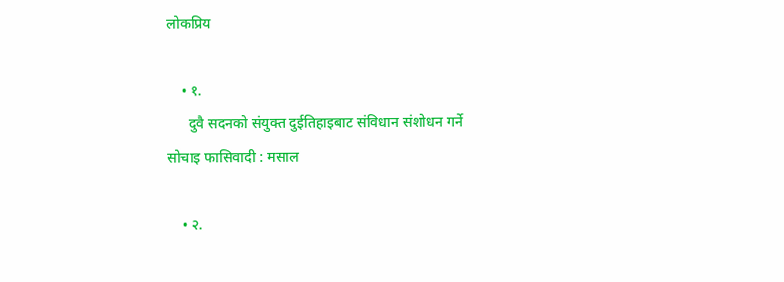लोकप्रिय

    • १.
      दुवै सदनको संयुक्त दुईतिहाइबाट संविधान संशोधन गर्ने सोचाइ फासिवादी : मसाल

    • २.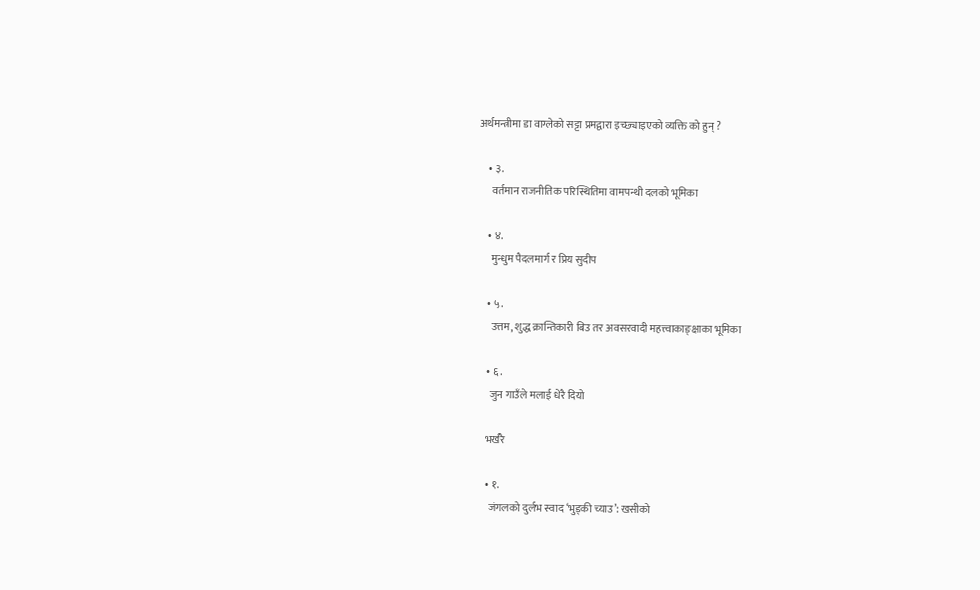अर्थमन्त्रीमा डा वाग्लेको सट्टा प्रमद्वारा इच्छ्याइएको व्यक्ति को हुन् ?

    • ३.
      वर्तमान राजनीतिक परिस्थितिमा वामपन्थी दलको भूमिका

    • ४.
      मुन्धुम पैदलमार्ग र प्रिय सुदीप

    • ५.
      उत्तम, शुद्ध क्रान्तिकारी बिउ तर अवसरवादी महत्त्वाकाङ्क्षाका भूमिका

    • ६.
      जुन गाउँले मलाई धेरै दियो

    भर्खरै

    • १.
      जंगलको दुर्लभ स्वाद ‘भुड्की च्याउ’: खसीको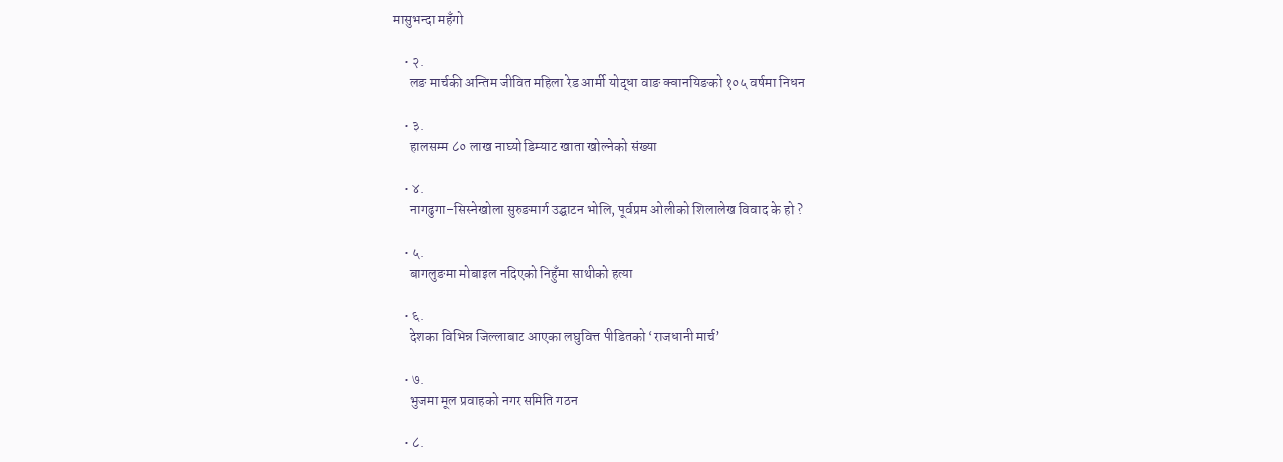मासुभन्दा महँगो

    • २.
      लङ मार्चकी अन्तिम जीवित महिला रेड आर्मी योद्धा वाङ क्वानयिङको १०५ वर्षमा निधन

    • ३.
      हालसम्म ८० लाख नाघ्यो डिम्याट खाता खोल्नेको संख्या

    • ४.
      नागढुगा–सिस्नेखोला सुरुङमार्ग उद्घाटन भोलि, पूर्वप्रम ओलीको शिलालेख विवाद के हो ?

    • ५.
      बागलुङमा मोबाइल नदिएको निहुँमा साथीको हत्या

    • ६.
      देशका विभिन्न जिल्लाबाट आएका लघुवित्त पीडितको ‘राजधानी मार्च’

    • ७.
      भुजमा मूल प्रवाहको नगर समिति गठन

    • ८.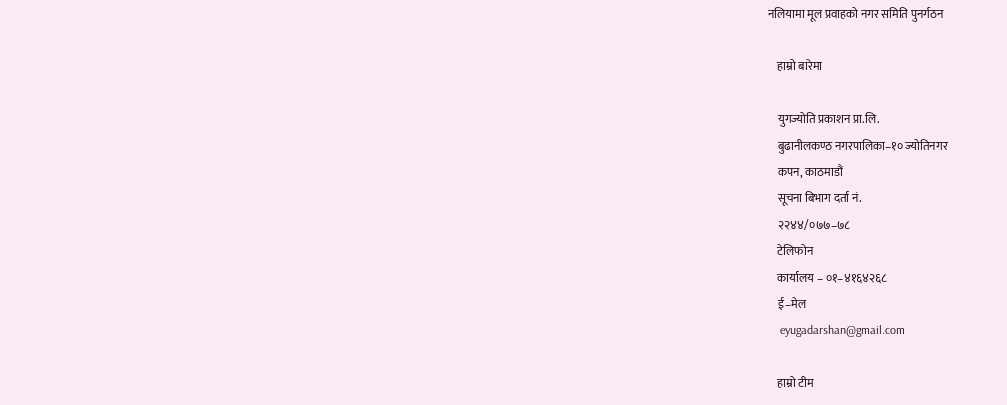नलियामा मूल प्रवाहको नगर समिति पुनर्गठन

    हाम्रो बारेमा

    युगज्योति प्रकाशन प्रा.लि.
    बुढानीलकण्ठ नगरपालिका–१० ज्योतिनगर
    कपन, काठमाडौं
    सूचना बिभाग दर्ता नं.
    २२४४/०७७–७८
    टेलिफोन
    कार्यालय – ०१–४१६४२६८
    ई–मेल
    eyugadarshan@gmail.com

    हाम्रो टीम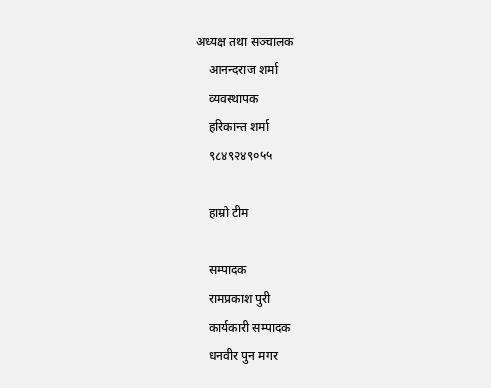अध्यक्ष तथा सञ्चालक
    आनन्दराज शर्मा
    व्यवस्थापक
    हरिकान्त शर्मा
    ९८४९२४९०५५

    हाम्रो टीम

    सम्पादक
    रामप्रकाश पुरी
    कार्यकारी सम्पादक
    धनवीर पुन मगर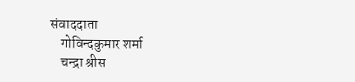संवाददाता
    गोविन्दकुमार शर्मा
    चन्द्रा श्रीस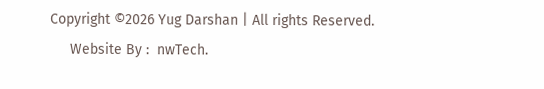Copyright ©2026 Yug Darshan | All rights Reserved.
     Website By :  nwTech.